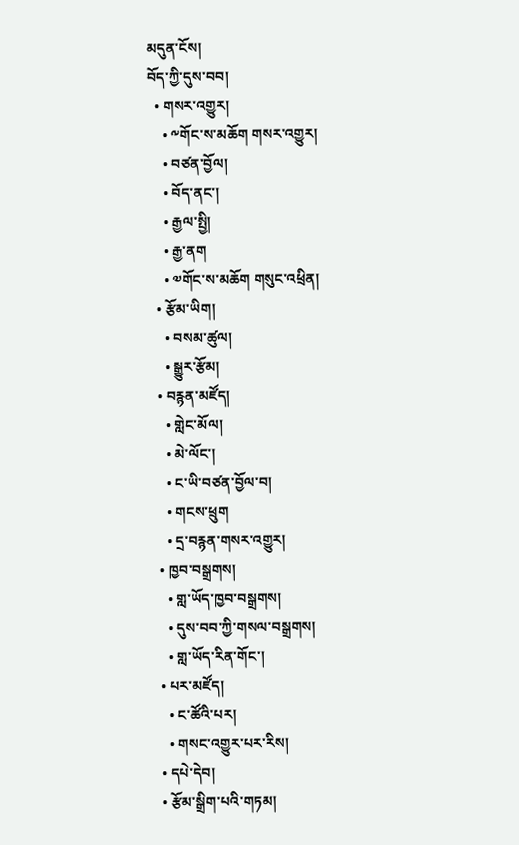མདུན་ངོས།
བོད་ཀྱི་དུས་བབ།
  • གསར་འགྱུར།
    • ༸གོང་ས་མཆོག གསར་འགྱུར།
    • བཙན་བྱོལ།
    • བོད་ནང་།
    • རྒྱལ་སྤྱི།
    • རྒྱ་ནག
    • ༧གོང་ས་མཆོག གསུང་འཕྲིན།
  • རྩོམ་ཡིག།
    • བསམ་ཚུལ།
    • སྒྱུར་རྩོམ།
  • བརྙན་མཛོད།
    • གླེང་མོལ།
    • མེ་ལོང་།
    • ང་ཡི་བཙན་བྱོལ་བ།
    • གངས་ཕྲུག
    • དྲ་བརྙན་གསར་འགྱུར།
  • ཁྱབ་བསྒྲགས།
    • གླ་ཡོད་ཁྱབ་བསྒྲགས།
    • དུས་བབ་ཀྱི་གསལ་བསྒྲགས།
    • གླ་ཡོད་རིན་གོང་།
  • པར་མཛོད།
    • ང་ཚོའི་པར།
    • གསང་འགྱུར་པར་རིས།
  • དཔེ་དེབ།
  • རྩོམ་སྒྲིག་པའི་གཏམ།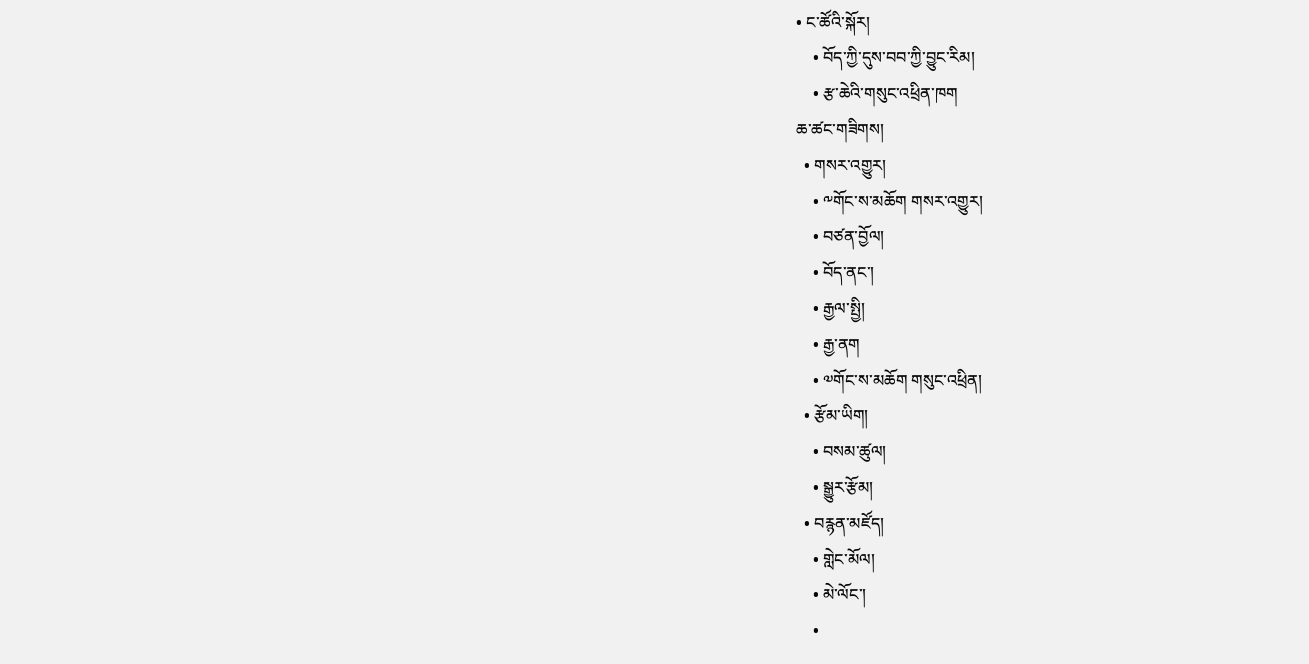• ང་ཚོའི་སྐོར།
    • བོད་ཀྱི་དུས་བབ་ཀྱི་བྱུང་རིམ།
    • རྩ་ཆེའི་གསུང་འཕྲིན་ཁག
ཆ་ཚང་གཟིགས།
  • གསར་འགྱུར།
    • ༸གོང་ས་མཆོག གསར་འགྱུར།
    • བཙན་བྱོལ།
    • བོད་ནང་།
    • རྒྱལ་སྤྱི།
    • རྒྱ་ནག
    • ༧གོང་ས་མཆོག གསུང་འཕྲིན།
  • རྩོམ་ཡིག།
    • བསམ་ཚུལ།
    • སྒྱུར་རྩོམ།
  • བརྙན་མཛོད།
    • གླེང་མོལ།
    • མེ་ལོང་།
    •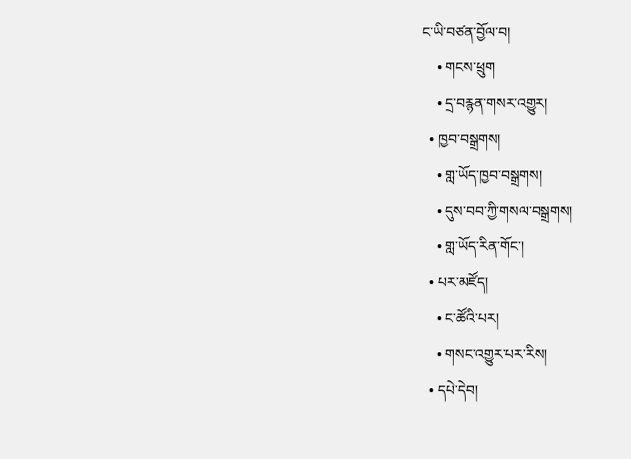ང་ཡི་བཙན་བྱོལ་བ།
    • གངས་ཕྲུག
    • དྲ་བརྙན་གསར་འགྱུར།
  • ཁྱབ་བསྒྲགས།
    • གླ་ཡོད་ཁྱབ་བསྒྲགས།
    • དུས་བབ་ཀྱི་གསལ་བསྒྲགས།
    • གླ་ཡོད་རིན་གོང་།
  • པར་མཛོད།
    • ང་ཚོའི་པར།
    • གསང་འགྱུར་པར་རིས།
  • དཔེ་དེབ།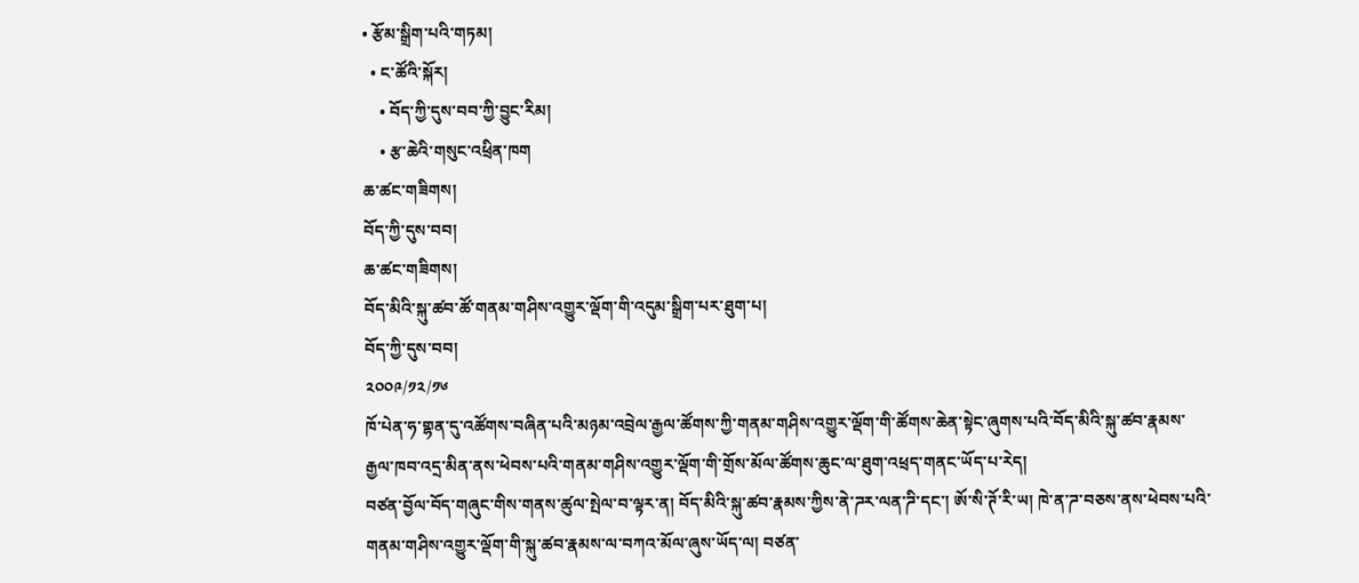• རྩོམ་སྒྲིག་པའི་གཏམ།
  • ང་ཚོའི་སྐོར།
    • བོད་ཀྱི་དུས་བབ་ཀྱི་བྱུང་རིམ།
    • རྩ་ཆེའི་གསུང་འཕྲིན་ཁག
ཆ་ཚང་གཟིགས།
བོད་ཀྱི་དུས་བབ།
ཆ་ཚང་གཟིགས།
བོད་མིའི་སྐུ་ཚབ་ཚོ་གནམ་གཤིས་འགྱུར་ལྡོག་གི་འདུམ་སྒྲིག་པར་ཐུག་པ།
བོད་ཀྱི་དུས་བབ།
༢༠༠༩/༡༢/༡༦
ཁོ་པེན་ཧ་གྷན་དུ་འཚོགས་བཞིན་པའི་མཉམ་འབྲེལ་རྒྱལ་ཚོགས་ཀྱི་གནམ་གཤིས་འགྱུར་ལྡོག་གི་ཚོགས་ཆེན་སྟེང་ཞུགས་པའི་བོད་མིའི་སྐུ་ཚབ་རྣམས་རྒྱལ་ཁབ་འདྲ་མིན་ནས་ཕེབས་པའི་གནམ་གཤིས་འགྱུར་ལྡོག་གི་གྲོས་མོལ་ཚོགས་ཆུང་ལ་ཐུག་འཕྲད་གནང་ཡོད་པ་རེད།
བཙན་བྱོལ་བོད་གཞུང་གིས་གནས་ཚུལ་སྤེལ་བ་ལྟར་ན། བོད་མིའི་སྐུ་ཚབ་རྣམས་ཀྱིས་ནེ་ཌར་ལན་ཌི་དང་། ཨོ་སི་ཊོ་རི་ཡ། ཁེ་ན་ཌ་བཅས་ནས་ཕེབས་པའི་གནམ་གཤིས་འགྱུར་ལྡོག་གི་སྐུ་ཚབ་རྣམས་ལ་བཀའ་མོལ་ཞུས་ཡོད་ལ། བཙན་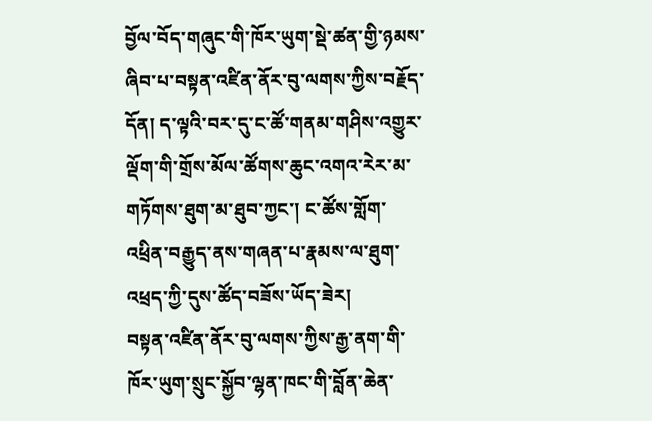བྱོལ་བོད་གཞུང་གི་ཁོར་ཡུག་སྡེ་ཚན་གྱི་ཉམས་ཞིབ་པ་བསྟན་འཛིན་ནོར་བུ་ལགས་ཀྱིས་བརྗོད་དོན། ད་ལྟའི་བར་དུ་ང་ཚོ་གནམ་གཤིས་འགྱུར་ལྡོག་གི་གྲོས་མོལ་ཚོགས་ཆུང་འགའ་རེར་མ་གཏོགས་ཐུག་མ་ཐུབ་ཀྱང་། ང་ཚོས་གློག་འཕྲིན་བརྒྱུད་ནས་གཞན་པ་རྣམས་ལ་ཐུག་འཕྲད་ཀྱི་དུས་ཚོད་བཟོས་ཡོད་ཟེར།
བསྟན་འཛིན་ནོར་བུ་ལགས་ཀྱིས་རྒྱ་ནག་གི་ཁོར་ཡུག་སྲུང་སྐྱོབ་ལྷན་ཁང་གི་བློན་ཆེན་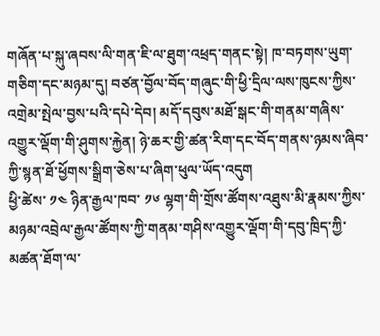གཞོན་པ་སྐུ་ཞབས་ལི་གན་ཇི་ལ་ཐུག་འཕྲད་གནང་སྟེ། ཁ་བཏགས་ཡུག་གཅིག་དང་མཉམ་དུ། བཙན་བྱོལ་བོད་གཞུང་གི་ཕྱི་དྲིལ་ལས་ཁུངས་ཀྱིས་འགྲེམ་སྤེལ་བྱས་པའི་དཔེ་དེབ། མདོ་དབུས་མཐོ་སྒང་གི་གནམ་གཞིས་འགྱུར་ལྡོག་གི་ཤུགས་རྐྱེན། ཉེ་ཆར་གྱི་ཚན་རིག་དང་བོད་གནས་ཉམས་ཞིབ་ཀྱི་སྙན་ཐོ་ཕྱོགས་སྒྲིག་ཅེས་པ་ཞིག་ཕུལ་ཡོད་འདུག
ཕྱི་ཚེས་ ༡༤ ཉིན་རྒྱལ་ཁབ་ ༡༦ ལྷག་གི་གྲོས་ཚོགས་འཐུས་མི་རྣམས་ཀྱིས་མཉམ་འབྲེལ་རྒྱལ་ཚོགས་ཀྱི་གནམ་གཤིས་འགྱུར་ལྡོག་གི་དབུ་ཁྲིད་ཀྱི་མཚན་ཐོག་ལ་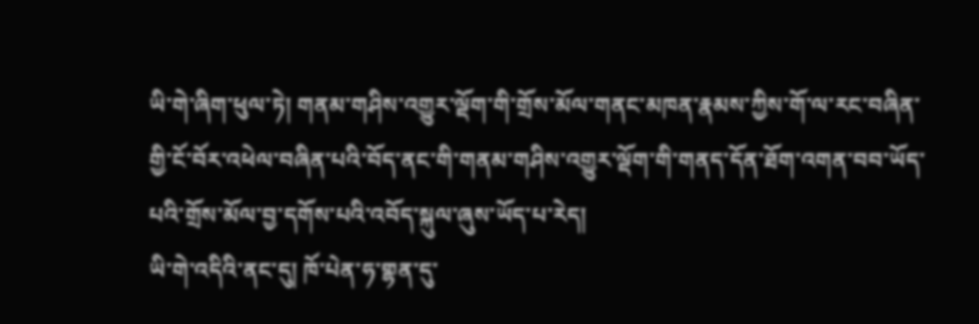ཡི་གེ་ཞིག་ཕུལ་ཏེ། གནམ་གཤིས་འགྱུར་ལྡོག་གི་གྲོས་མོལ་གནང་མཁན་རྣམས་ཀྱིས་གོ་ལ་རང་བཞིན་གྱི་ངོ་བོར་འཕེལ་བཞིན་པའི་བོད་ནང་གི་གནམ་གཤིས་འགྱུར་ལྡོག་གི་གནད་དོན་ཐོག་འགན་བབ་ཡོད་པའི་གྲོས་མོལ་བྱ་དགོས་པའི་འབོད་སྐུལ་ཞུས་ཡོད་པ་རེད།
ཡི་གེ་འདིའི་ནང་དུ། ཁོ་པེན་ཧ་གྷན་དུ་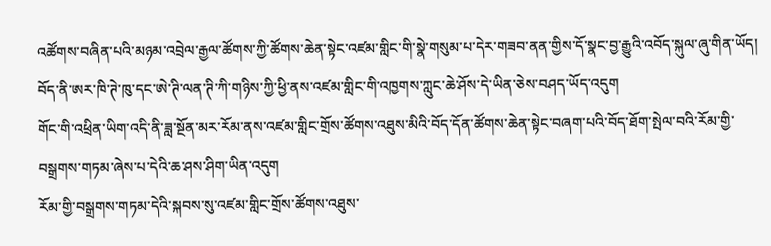འཚོགས་བཞིན་པའི་མཉམ་འབྲེལ་རྒྱལ་ཚོགས་ཀྱི་ཚོགས་ཆེན་སྟེང་འཛམ་གླིང་གི་སྣེ་གསུམ་པ་དེར་གཟབ་ནན་གྱིས་དོ་སྣང་བྱ་རྒྱུའི་འབོད་སྐུལ་ཞུ་གིན་ཡོད། བོད་ནི་ཨར་ཁི་ཊེ་ཁུ་དང་ཨེ་ཊི་ལན་ཊི་ཀི་གཉིས་ཀྱི་ཕྱི་ནས་འཛམ་གླིང་གི་འཁྱགས་ཀླུང་ཆེ་ཤོས་དེ་ཡིན་ཅེས་བཤད་ཡོད་འདུག
གོང་གི་འཕྲིན་ཡིག་འདི་ནི་ཟླ་སྔོན་མར་རོམ་ནས་འཛམ་གླིང་གྲོས་ཚོགས་འཐུས་མིའི་བོད་དོན་ཚོགས་ཆེན་སྟེང་བཞག་པའི་བོད་ཐོག་སྤེལ་བའི་རོམ་གྱི་བསྒྲགས་གཏམ་ཞེས་པ་དེའི་ཆ་ཤས་ཤིག་ཡིན་འདུག
རོམ་གྱི་བསྒྲགས་གཏམ་དེའི་སྐབས་སུ་འཛམ་གླིང་གྲོས་ཚོགས་འཐུས་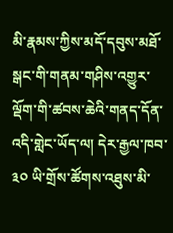མི་རྣམས་ཀྱིས་མདོ་དབུས་མཐོ་སྒང་གི་གནམ་གཤིས་འགྱུར་ལྡོག་གི་ཚབས་ཆེའི་གནད་དོན་འདི་གླེང་ཡོད་ལ། དེར་རྒྱལ་ཁབ་ ༣༠ ཡི་གྲོས་ཚོགས་འཐུས་མི་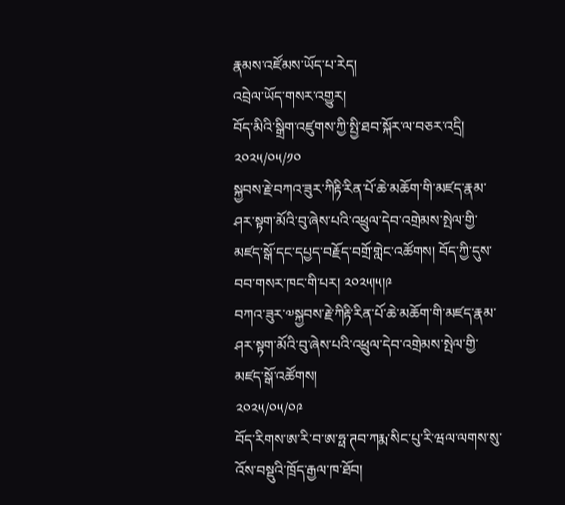རྣམས་འཛོམས་ཡོད་པ་རེད།
འབྲེལ་ཡོད་གསར་འགྱུར།
བོད་མིའི་སྒྲིག་འཛུགས་ཀྱི་སྤྱི་ཐབ་སྐོར་ལ་བཅར་འདྲི།
༢༠༢༥/༠༥/༡༠
སྐྱབས་རྗེ་བཀའ་ཟུར་ཀིརྟི་རིན་པོ་ཆེ་མཆོག་གི་མཛད་རྣམ་ཤར་སྟག་མོའི་བུ་ཞེས་པའི་འཕྲུལ་དེབ་འགྲེམས་སྤེལ་གྱི་མཛད་སྒོ་དང་དཔྱད་བརྗོད་བགྲོ་གླེང་འཚོགས། བོད་ཀྱི་དུས་བབ་གསར་ཁང་གི་པར། ༢༠༢༥།༥།༩
བཀའ་ཟུར་༧སྐྱབས་རྗེ་ཀིརྟི་རིན་པོ་ཆེ་མཆོག་གི་མཛད་རྣམ་ཤར་སྟག་མོའི་བུ་ཞེས་པའི་འཕྲུལ་དེབ་འགྲེམས་སྤེལ་གྱི་མཛད་སྒོ་འཚོགས།
༢༠༢༥/༠༥/༠༩
བོད་རིགས་ཨ་རི་བ་ཨ་ཧྥ་ཊབ་ཀརྨ་སིང་པུ་རི་ཝལ་ལགས་སུ་འོས་བསྡུའི་ཁྲོད་རྒྱལ་ཁ་ཐོབ།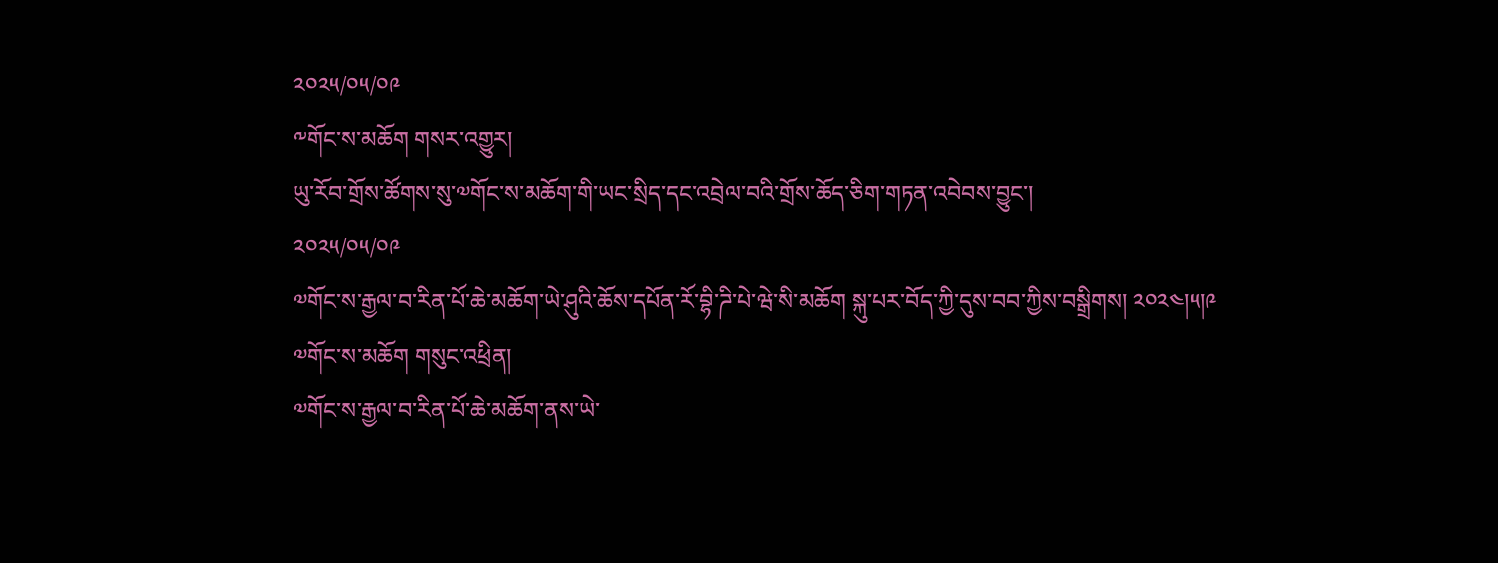༢༠༢༥/༠༥/༠༩
༸གོང་ས་མཆོག གསར་འགྱུར།
ཡུ་རོབ་གྲོས་ཚོགས་སུ་༧གོང་ས་མཆོག་གི་ཡང་སྲིད་དང་འབྲེལ་བའི་གྲོས་ཆོད་ཅིག་གཏན་འབེབས་བྱུང་།
༢༠༢༥/༠༥/༠༩
༧གོང་ས་རྒྱལ་བ་རིན་པོ་ཆེ་མཆོག་ཡེ་ཤུའི་ཆོས་དཔོན་རོ་བྷི་ཌི་པེ་ཝེ་སི་མཆོག སྐུ་པར་བོད་ཀྱི་དུས་བབ་ཀྱིས་བསྒྲིགས། ༢༠༢༤།༥།༩
༧གོང་ས་མཆོག གསུང་འཕྲིན།
༧གོང་ས་རྒྱལ་བ་རིན་པོ་ཆེ་མཆོག་ནས་ཡེ་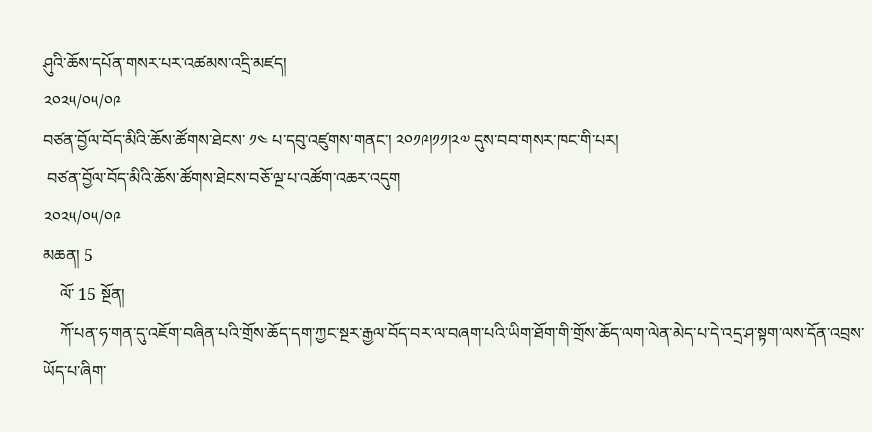ཤུའི་ཆོས་དཔོན་གསར་པར་འཚམས་འདྲི་མཛད།
༢༠༢༥/༠༥/༠༩
བཙན་བྱོལ་བོད་མིའི་ཆོས་ཚོགས་ཐེངས་ ༡༤ པ་དབུ་འཛུགས་གནང་། ༢༠༡༩།༡༡།༢༧ དུས་བབ་གསར་ཁང་གི་པར།
 བཙན་བྱོལ་བོད་མིའི་ཆོས་ཚོགས་ཐེངས་བཅོ་ལྔ་པ་འཚོག་འཆར་འདུག
༢༠༢༥/༠༥/༠༩
མཆན། 5
    ལོ་ 15 སྔོན།
    ཀོ་པན་ཧ་གན་དུ་འཇོག་བཞིན་པའི་གྲོས་ཆོད་དག་ཀྱང་སྔར་རྒྱལ་བོད་བར་ལ་བཞག་པའི་ཡིག་ཐོག་གི་གྲོས་ཆོད་ལག་ལེན་མེད་པ་དེ་འདྲ་ཤ་སྟག་ལས་དོན་འབྲས་ཡོད་པ་ཞིག་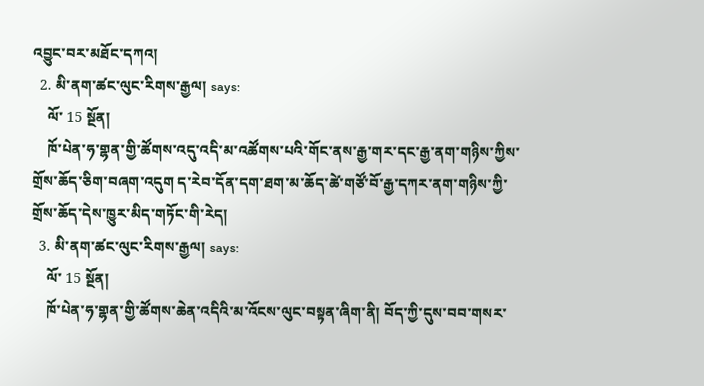འབྱུང་བར་མཐོང་དཀའ།
  2. མི་ནག་ཚང་ལུང་རིགས་རྒྱལ། says:
    ལོ་ 15 སྔོན།
    ཁོ་པེན་ཧ་གྷན་གྱི་ཚོགས་འདུ་འདི་མ་འཚོགས་པའི་གོང་ནས་རྒྱ་གར་དང་རྒྱ་ནག་གཉིས་ཀྱིས་གྲོས་ཆོད་ཅིག་བཞག་འདུག ད་རེབ་དོན་དག་ཐག་མ་ཆོད་ཚེ་གཙོ་བོ་རྒྱ་དཀར་ནག་གཉིས་ཀྱི་གྲོས་ཆོད་དེས་ཁྱུར་མིད་གཏོང་གི་རེད།
  3. མི་ནག་ཚང་ལུང་རིགས་རྒྱལ། says:
    ལོ་ 15 སྔོན།
    ཁོ་པེན་ཧ་གྷན་གྱི་ཚོགས་ཆེན་འདིའི་མ་འོངས་ལུང་བསྟན་ཞིག་ནི། བོད་ཀྱི་དུས་བབ་གསར་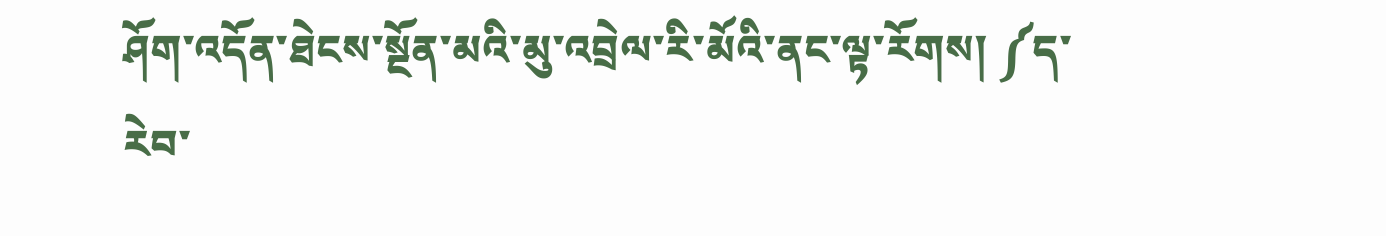ཤོག་འདོན་ཐེངས་སྔོན་མའི་མུ་འབྲེལ་རི་མོའི་ནང་ལྟ་རོགས། ༼ད་རེབ་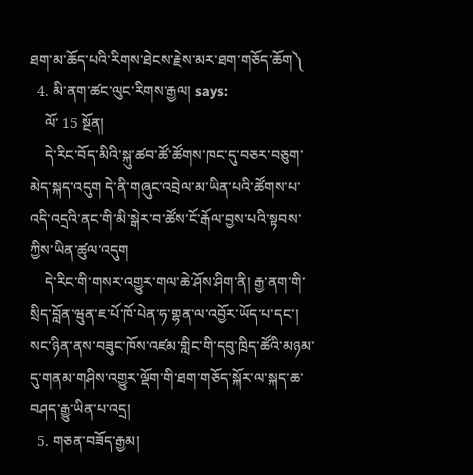ཐག་མ་ཆོད་པའི་རིགས་ཐེངས་རྗེས་མར་ཐག་གཅོད་ཆོག༽
  4. མི་ནག་ཚང་ལུང་རིགས་རྒྱལ། says:
    ལོ་ 15 སྔོན།
    དེ་རིང་བོད་མིའི་སྐུ་ཚབ་ཚོ་ཚོགས་ཁང་དུ་བཅར་བཅུག་མེད་སྐད་འདུག དེ་ནི་གཞུང་འབྲེལ་མ་ཡིན་པའི་ཚོགས་པ་འདི་འདྲའི་ནང་གི་མི་སྒེར་བ་ཚོས་ངོ་རྒོལ་བྱས་པའི་སྟབས་ཀྱིས་ཡིན་ཚུལ་འདུག
    དེ་རིང་གི་གསར་འགྱུར་གལ་ཆེ་ཤོས་ཤིག་ནི། རྒྱ་ནག་གི་སྲིད་བློན་ཝུན་ཇ་པོ་ཁོ་པེན་ཧ་གྷན་ལ་འབྱོར་ཡོད་པ་དང་། སང་ཉིན་ནས་བཟུང་ཁོས་འཛམ་གླིང་གི་དབུ་ཁྲིད་ཚོའི་མཉམ་དུ་གནམ་གཤིས་འགྱུར་ལྡོག་གི་ཐག་གཅོད་སྐོར་ལ་སྐད་ཆ་བཤད་རྒྱུ་ཡིན་པ་འདྲ།
  5. གཅན་བཟོད་རྒྱམ།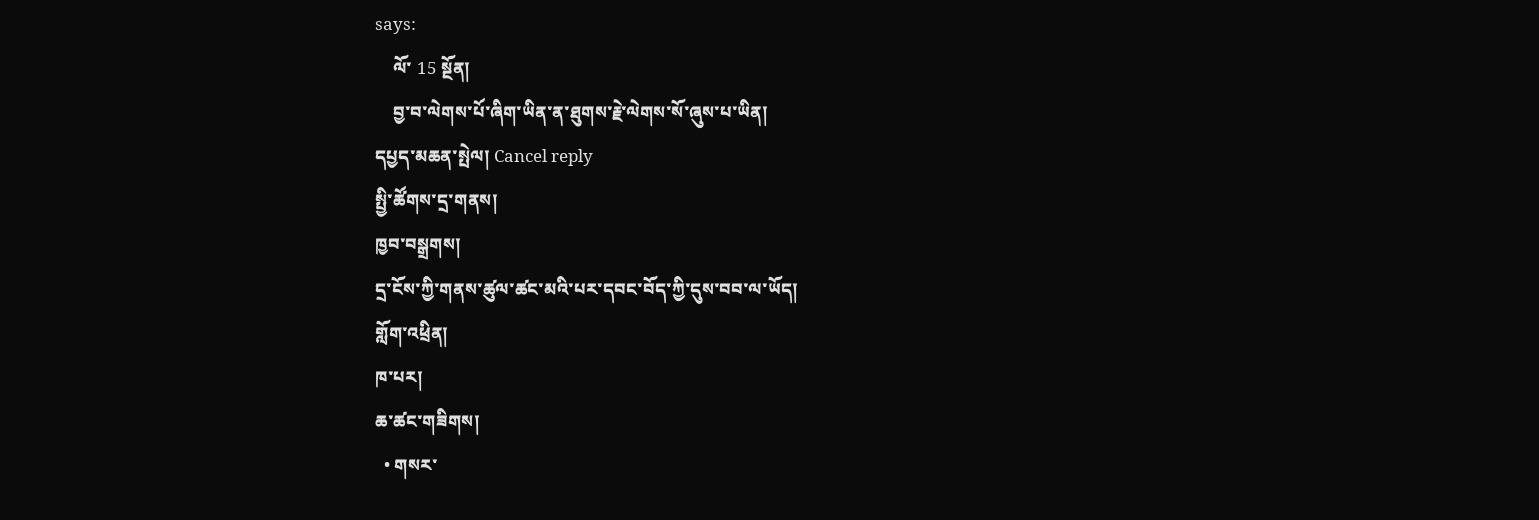says:
    ལོ་ 15 སྔོན།
    བྱ་བ་ལེགས་པོ་ཞིག་ཡིན་ན་ཐུགས་རྗེ་ལེགས་སོ་ཞུས་པ་ཡིན།
དཔྱད་མཆན་སྤེལ། Cancel reply
སྤྱི་ཚོགས་དྲ་གནས།
ཁྱབ་བསྒྲགས།
དྲ་ངོས་ཀྱི་གནས་ཚུལ་ཚང་མའི་པར་དབང་བོད་ཀྱི་དུས་བབ་ལ་ཡོད།
གློག་འཕྲིན།
ཁ་པར།
ཆ་ཚང་གཟིགས།
  • གསར་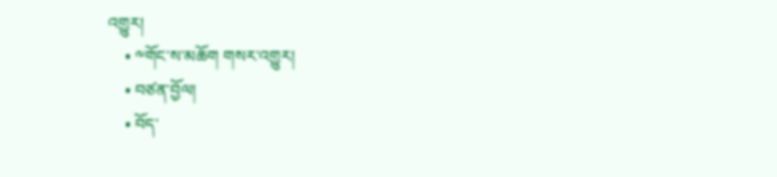འགྱུར།
    • ༸གོང་ས་མཆོག གསར་འགྱུར།
    • བཙན་བྱོལ།
    • བོད་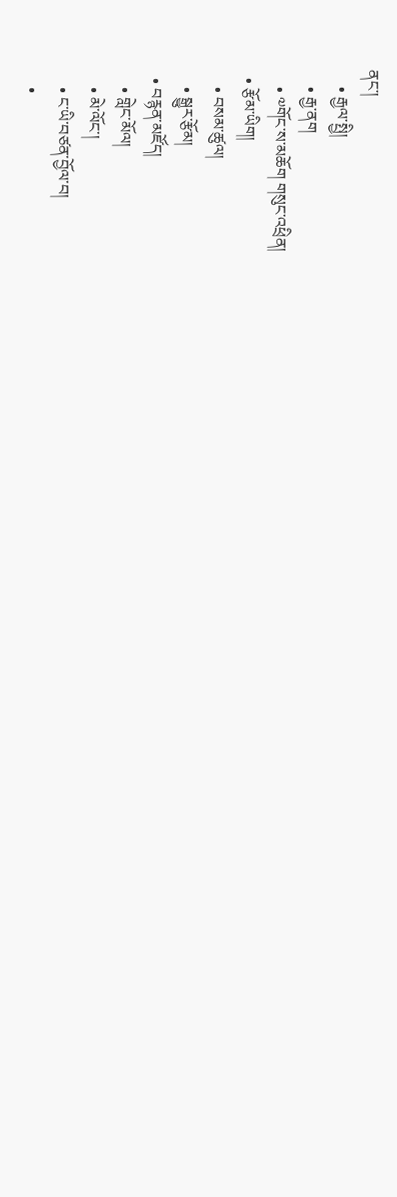ནང་།
    • རྒྱལ་སྤྱི།
    • རྒྱ་ནག
    • ༧གོང་ས་མཆོག གསུང་འཕྲིན།
  • རྩོམ་ཡིག།
    • བསམ་ཚུལ།
    • སྒྱུར་རྩོམ།
  • བརྙན་མཛོད།
    • གླེང་མོལ།
    • མེ་ལོང་།
    • ང་ཡི་བཙན་བྱོལ་བ།
    •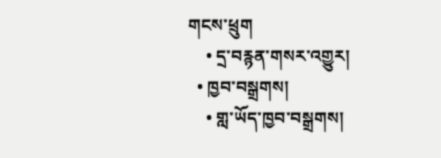གངས་ཕྲུག
    • དྲ་བརྙན་གསར་འགྱུར།
  • ཁྱབ་བསྒྲགས།
    • གླ་ཡོད་ཁྱབ་བསྒྲགས།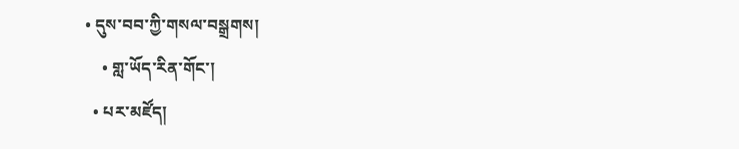• དུས་བབ་ཀྱི་གསལ་བསྒྲགས།
    • གླ་ཡོད་རིན་གོང་།
  • པར་མཛོད།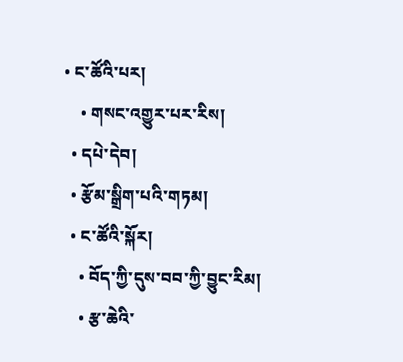• ང་ཚོའི་པར།
    • གསང་འགྱུར་པར་རིས།
  • དཔེ་དེབ།
  • རྩོམ་སྒྲིག་པའི་གཏམ།
  • ང་ཚོའི་སྐོར།
    • བོད་ཀྱི་དུས་བབ་ཀྱི་བྱུང་རིམ།
    • རྩ་ཆེའི་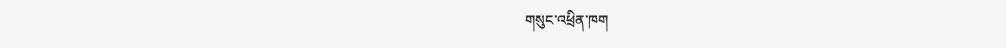གསུང་འཕྲིན་ཁག